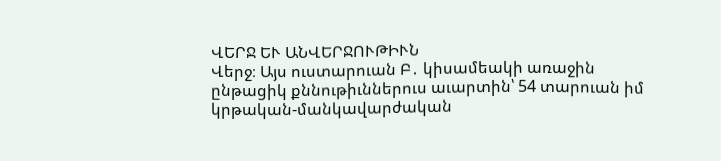ՎԵՐՋ ԵՒ ԱՆՎԵՐՋՈՒԹԻՒՆ
Վերջ։ Այս ուստարուան Բ․ կիսամեակի առաջին ընթացիկ քննութիւններուս աւարտին՝ 54 տարուան իմ կրթական-մանկավարժական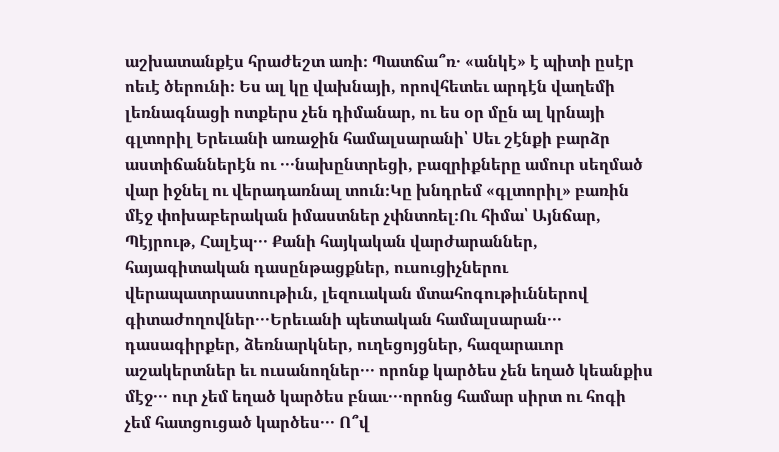աշխատանքէս հրաժեշտ առի։ Պատճա՞ռ․ «անկէ» է պիտի ըսէր ոեւէ ծերունի։ Ես ալ կը վախնայի, որովհետեւ արդէն վաղեմի լեռնագնացի ոտքերս չեն դիմանար, ու ես օր մըն ալ կրնայի գլտորիլ Երեւանի առաջին համալսարանի՝ Սեւ շէնքի բարձր աստիճաններէն ու ․․․նախընտրեցի, բազրիքները ամուր սեղմած վար իջնել ու վերադառնալ տուն։Կը խնդրեմ «գլտորիլ» բառին մէջ փոխաբերական իմաստներ չփնտռել։Ու հիմա՝ Այնճար, Պէյրութ, Հալէպ․․․ Քանի հայկական վարժարաններ, հայագիտական դասընթացքներ, ուսուցիչներու վերապատրաստութիւն, լեզուական մտահոգութիւններով գիտաժողովներ․․․Երեւանի պետական համալսարան․․․ դասագիրքեր, ձեռնարկներ, ուղեցոյցներ, հազարաւոր աշակերտներ եւ ուսանողներ․․․ որոնք կարծես չեն եղած կեանքիս մէջ․․․ ուր չեմ եղած կարծես բնաւ․․․որոնց համար սիրտ ու հոգի չեմ հատցուցած կարծես․․․ Ո՞վ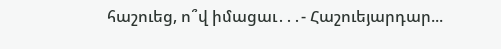հաշուեց, ո՞վ իմացաւ․․․- Հաշուեյարդար...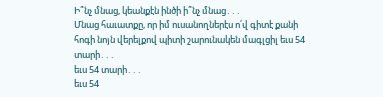Ի՞նչ մնաց, կեանքէն ինծի ի՞նչ մնաց․․․
Մնաց հաւատքը, որ իմ ուսանողներէս ո՛վ գիտէ քանի հոգի նոյն վերելքով պիտի շարունակեն մագլցիլ եւս 54 տարի․․․
եւս 54 տարի․․․
եւս 54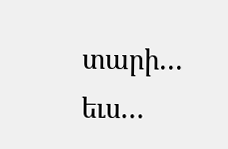տարի․․․
եւս․․․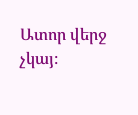Ատոր վերջ չկայ։